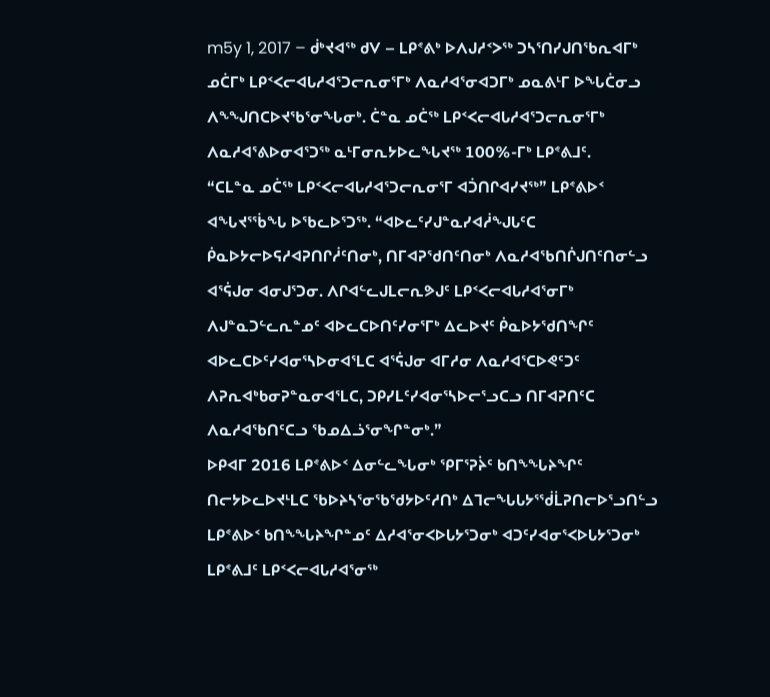m5y 1, 2017 – ᑰᒃᔪᐊᖅ ᑯᐯ – ᒪᑭᕝᕕᒃ ᐅᐱᒍᓱᑉᐳᖅ ᑐᓴᕐᑎᓯᒍᑎᖃᕆᐊᒥᒃ ᓄᑖᒥᒃ ᒪᑭᑉᐸᓕᐊᒐᓱᐊᕐᑐᓕᕆᓂᕐᒥᒃ ᐱᓇᓱᐊᕐᓂᐊᑐᒥᒃ ᓄᓇᕕᒻᒥ ᐅᖓᑖᓂᓗ ᐱᖕᖑᑎᑕᐅᔪᖃᕐᓂᖓᓂᒃ. ᑖᓐᓇ ᓄᑖᖅ ᒪᑭᑉᐸᓕᐊᒐᓱᐊᕐᑐᓕᕆᓂᕐᒥᒃ ᐱᓇᓱᐊᕐᕕᐅᓂᐊᕐᑐᖅ ᓇᒻᒥᓂᕆᔭᐅᓚᖓᔪᖅ 100%-ᒥᒃ ᒪᑭᕝᕕᒧᑦ.
“ᑕᒪᓐᓇ ᓄᑖᖅ ᒪᑭᑉᐸᓕᐊᒐᓱᐊᕐᑐᓕᕆᓂᕐᒥ ᐊᑑᑎᒋᐊᓯᔪᖅ” ᒪᑭᕝᕕᐅᑉ ᐊᖓᔪᕐᖄᖓ ᐅᖃᓚᐅᕐᑐᖅ. “ᐊᐅᓚᑦᓯᒍᓐᓇᓯᐊᓲᖑᒐᑦᑕ ᑮᓇᐅᔭᓕᐅᕋᓱᐊᕈᑎᒋᓲᑦᑎᓂᒃ, ᑎᒥᐊᕈᖁᑎᑦᑎᓂᒃ ᐱᓇᓱᐊᖃᑎᒌᒍᑎᑦᑎᓂᓪᓗ ᐊᕐᕌᒍᓂ ᐊᓂᒍᕐᑐᓂ. ᐱᒋᐊᓪᓚᒍᒪᓕᕆᕗᒍᑦ ᒪᑭᑉᐸᓕᐊᒐᓱᐊᕐᓂᒥᒃ ᐱᒍᓐᓇᑐᓪᓚᕆᓐᓄᑦ ᐊᐅᓚᑕᐅᑎᑦᓯᓂᕐᒥᒃ ᐃᓚᐅᔪᑦ ᑮᓇᐅᔭᖁᑎᖏᑦ ᐊᐅᓚᑕᐅᑦᓯᐊᓂᕐᓴᐅᓂᐊᕐᒪᑕ ᐊᕐᕌᒍᓂ ᐊᒥᓱᓂ ᐱᓇᓱᐊᕐᑕᐅᕙᑦᑐᑦ ᐱᕈᕆᐊᒃᑲᓂᕈᓐᓇᓂᐊᕐᒪᑕ, ᑐᑭᓯᒪᑦᓯᐊᓂᕐᓴᐅᓕᕐᓗᑕᓗ ᑎᒥᐊᕈᑎᑦᑕ ᐱᓇᓱᐊᖃᑎᑦᑕᓗ ᖃᓄᐃᓘᕐᓂᖏᓐᓂᒃ.”
ᐅᑭᐊᒥ 2016 ᒪᑭᕝᕕᐅᑉ ᐃᓂᓪᓚᖓᓂᒃ ᕿᒥᕐᕈᔩᑦ ᑲᑎᖕᖓᔨᖏᑦ ᑎᓕᔭᐅᓚᐅᔪᒻᒪᑕ ᖃᐅᔨᓴᕐᓂᖃᖁᔭᐅᑦᓱᑎᒃ ᐃᒣᓕᖓᒐᔭᕐᖂᒫᕈᑎᓕᐅᕐᓗᑎᓪᓗ ᒪᑭᕝᕕᐅᑉ ᑲᑎᖕᖓᔨᖏᓐᓄᑦ ᐃᓱᐊᕐᓂᐸᐅᒐᔭᕐᑐᓂᒃ ᐊᑐᑦᓯᐊᓂᕐᐸᐅᒐᔭᕐᑐᓂᒃ ᒪᑭᕝᕕᒧᑦ ᒪᑭᑉᐸᓕᐊᒐᓱᐊᕐᓂᖅ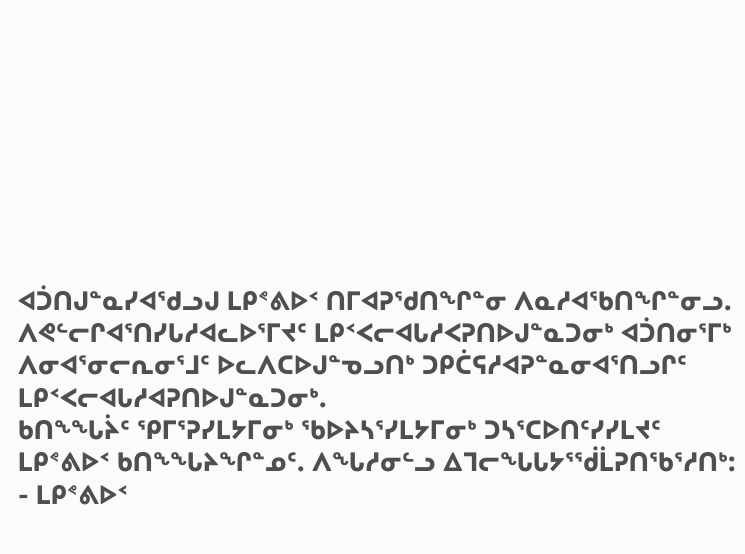ᐊᑑᑎᒍᓐᓇᓯᐊᖁᓗᒍ ᒪᑭᕝᕕᐅᑉ ᑎᒥᐊᕈᖁᑎᖏᓐᓂ ᐱᓇᓱᐊᖃᑎᖏᓐᓂᓗ. ᐱᕙᓪᓕᒋᐊᕐᑎᓯᒐᓱᐊᓚᐅᕐᒥᔪᑦ ᒪᑭᑉᐸᓕᐊᒐᓱᐸᕈᑎᐅᒍᓐᓇᑐᓂᒃ ᐊᑑᑎᓂᕐᒥᒃ ᐱᓂᐊᕐᓂᓕᕆᓂᕐᒧᑦ ᐅᓚᐱᑕᐅᒍᓐᓀᓗᑎᒃ ᑐᑭᑖᕋᓱᐊᕈᓐᓇᓂᐊᕐᑎᓗᒋᑦ ᒪᑭᑉᐸᓕᐊᒐᓱᐊᕈᑎᐅᒍᓐᓇᑐᓂᒃ.
ᑲᑎᖕᖓᔩᑦ ᕿᒥᕐᕈᓯᒪᔭᒥᓂᒃ ᖃᐅᔨᓴᕐᓯᒪᔭᒥᓂᒃ ᑐᓴᕐᑕᐅᑎᑦᓯᓯᒪᔪᑦ ᒪᑭᕝᕕᐅᑉ ᑲᑎᖕᖓᔨᖏᓐᓄᑦ. ᐱᖓᓱᓂᓪᓗ ᐃᒣᓕᖓᒐᔭᕐᖂᒫᕈᑎᖃᕐᓱᑎᒃ:
- ᒪᑭᕝᕕᐅᑉ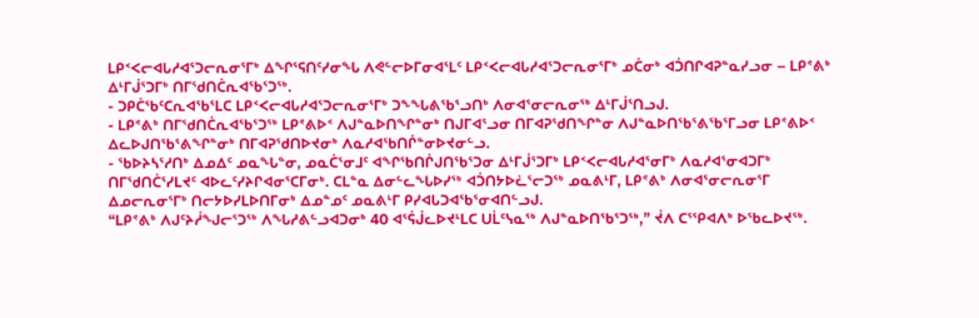ᒪᑭᑉᐸᓕᐊᒐᓱᐊᕐᑐᓕᕆᓂᕐᒥᒃ ᐃᖏᕐᕋᑎᑦᓯᓂᖓ ᐱᕙᓪᓕᐅᒥᓂᐊᕐᒪᑦ ᒪᑭᑉᐸᓕᐊᒐᓱᐊᕐᑐᓕᕆᓂᕐᒥᒃ ᓄᑖᓂᒃ ᐊᑑᑎᒋᐊᕈᓐᓇᓯᓗᓂ – ᒪᑭᕝᕕᒃ ᐃᒻᒥᒎᕐᑐᒥᒃ ᑎᒥᖁᑎᑖᕆᐊᖃᕐᑐᖅ.
- ᑐᑭᑖᖃᑦᑕᕆᐊᖃᕐᒪᑕ ᒪᑭᑉᐸᓕᐊᒐᓱᐊᕐᑐᓕᕆᓂᕐᒥᒃ ᑐᖕᖓᕕᖃᕐᓗᑎᒃ ᐱᓂᐊᕐᓂᓕᕆᓂᖅ ᐃᒻᒥᒎᕐᑎᓗᒍ.
- ᒪᑭᕝᕕᒃ ᑎᒥᖁᑎᑖᕆᐊᖃᕐᑐᖅ ᒪᑭᕝᕕᐅᑉ ᐱᒍᓐᓇᐅᑎᖏᓐᓂᒃ ᑎᒍᒥᐊᕐᓗᓂ ᑎᒥᐊᕈᖁᑎᖏᓐᓂ ᐱᒍᓐᓇᐅᑎᖃᕐᕕᖃᕐᒥᓗᓂ ᒪᑭᕝᕕᐅᑉ ᐃᓚᐅᒍᑎᖃᕐᕕᖏᓐᓂᒃ ᑎᒥᐊᕈᖁᑎᐅᔪᓂᒃ ᐱᓇᓱᐊᖃᑎᒌᓐᓂᐅᔪᓂᓪᓗ.
- ᖃᐅᔨᓴᕐᓱᑎᒃ ᐃᓄᐃᑦ ᓄᓇᖓᓐᓂ, ᓄᓇᑖᕐᓂᒧᑦ ᐊᖏᖃᑎᒌᒍᑎᖃᕐᑐᓂ ᐃᒻᒥᒎᕐᑐᒥᒃ ᒪᑭᑉᐸᓕᐊᒐᓱᐊᕐᓂᒥᒃ ᐱᓇᓱᐊᕐᓂᐊᑐᒥᒃ ᑎᒥᖁᑎᑖᕐᓯᒪᔪᑦ ᐊᐅᓚᑦᓯᔨᒋᐊᓂᕐᑕᒥᓂᒃ. ᑕᒪᓐᓇ ᐃᓂᓪᓚᖓᐅᓯᖅ ᐊᑑᑎᔭᐅᓛᕐᓕᑐᖅ ᓄᓇᕕᒻᒥ, ᒪᑭᕝᕕᒃ ᐱᓂᐊᕐᓂᓕᕆᓂᕐᒥ ᐃᓄᓕᕆᓂᕐᒥᒃ ᑎᓕᔭᐅᓯᒪᐅᑎᒥᓂᒃ ᐃᓄᓐᓄᑦ ᓄᓇᕕᒻᒥ ᑭᓯᐊᒐᑐᐊᖃᕐᓂᐊᑎᓪᓗᒍ.
“ᒪᑭᕝᕕᒃ ᐱᒍᑦᔨᓲᖑᓕᕐᑐᖅ ᐱᖓᓱᕕᓪᓗᐊᑐᓂᒃ 40 ᐊᕐᕌᒎᓚᐅᔪᒻᒪᑕ ᑌᒫᑦᓭᓇᖅ ᐱᒍᓐᓇᐅᑎᖃᕐᑐᖅ,” ᔫᐱ ᑕᕐᕿᐊᐱᒃ ᐅᖃᓚᐅᔪᖅ.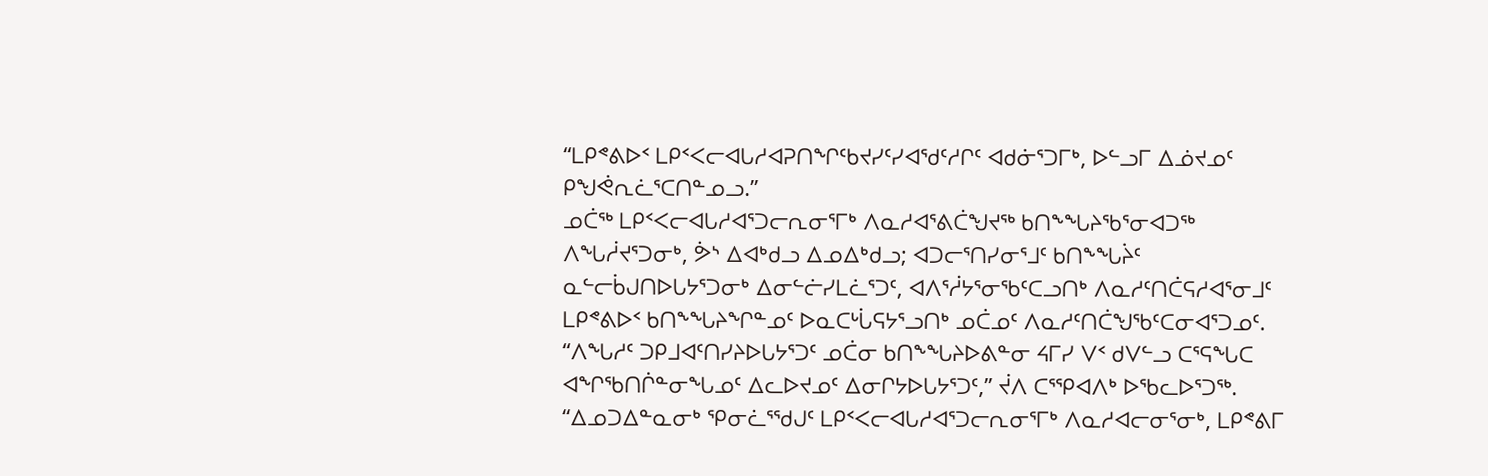“ᒪᑭᕝᕕᐅᑉ ᒪᑭᑉᐸᓕᐊᒐᓱᐊᕈᑎᖏᑦᑲᔪᓯᑦᓯᐊᖁᑦᓱᒋᑦ ᐊᑯᓃᕐᑐᒥᒃ, ᐅᓪᓗᒥ ᐃᓅᔪᓄᑦ ᑭᖑᕚᕆᓛᕐᑕᑎᓐᓄᓗ.”
ᓄᑖᖅ ᒪᑭᑉᐸᓕᐊᒐᓱᐊᕐᑐᓕᕆᓂᕐᒥᒃ ᐱᓇᓱᐊᕐᕕᑖᖑᔪᖅ ᑲᑎᖕᖓᔨᖃᕐᓂᐊᑐᖅ ᐱᖓᓲᔪᕐᑐᓂᒃ, ᕘᔅ ᐃᐊᒃᑯᓗ ᐃᓄᐃᒃᑯᓗ; ᐊᑐᓕᕐᑎᓯᓂᕐᒧᑦ ᑲᑎᖕᖓᔩᑦ ᓇᓪᓕᑳᒍᑎᐅᒐᔭᕐᑐᓂᒃ ᐃᓂᓪᓖᓯᒪᓛᕐᑐᑦ, ᐊᐱᕐᓲᔭᕐᓂᖃᑦᑕᓗᑎᒃ ᐱᓇᓱᑦᑎᑖᕋᓱᐊᕐᓂᒧᑦ ᒪᑭᕝᕕᐅᑉ ᑲᑎᖕᖓᔨᖏᓐᓄᑦ ᐅᓇᑕᒡᒑᕋᔭᕐᓗᑎᒃ ᓄᑖᓄᑦ ᐱᓇᓱᑦᑎᑖᖑᖃᑦᑕᓂᐊᕐᑐᓄᑦ.
“ᐱᖓᓱᑦ ᑐᑭᒧᐊᑦᑎᓯᔨᐅᒐᔭᕐᑐᑦ ᓄᑖᓂ ᑲᑎᖕᖓᔨᐅᕕᓐᓂ ᔦᒥᓯ ᐯᑉ ᑯᐯᓪᓗ ᑕᕐᕋᖓᑕ ᐊᖏᖃᑎᒌᓐᓂᖓᓄᑦ ᐃᓚᐅᔪᓄᑦ ᐃᓂᒋᔭᐅᒐᔭᕐᑐᑦ,” ᔫᐱ ᑕᕐᕿᐊᐱᒃ ᐅᖃᓚᐅᕐᑐᖅ. “ᐃᓄᑐᐃᓐᓇᓂᒃ ᕿᓂᓛᕐᖁᒍᑦ ᒪᑭᑉᐸᓕᐊᒐᓱᐊᕐᑐᓕᕆᓂᕐᒥᒃ ᐱᓇᓱᐊᓕᓂᕐᓂᒃ, ᒪᑭᕝᕕᒥ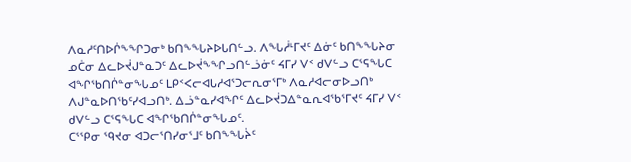ᐱᓇᓱᑦᑎᐅᒌᖕᖏᑐᓂᒃ ᑲᑎᖕᖓᔨᐅᒐᑎᓪᓗ. ᐱᖓᓲᒻᒥᔪᑦ ᐃᓃᑦ ᑲᑎᖕᖓᔨᓂ ᓄᑖᓂ ᐃᓚᐅᔫᒍᓐᓇᑐᑦ ᐃᓚᐅᔫᖕᖏᓗᑎᓪᓘᓃᑦ ᔦᒥᓯ ᐯᑉ ᑯᐯᓪᓗ ᑕᕐᕋᖓᑕ ᐊᖏᖃᑎᒌᓐᓂᖓᓄᑦ ᒪᑭᑉᐸᓕᐊᒐᓱᐊᕐᑐᓕᕆᓂᕐᒥᒃ ᐱᓇᓱᐊᓕᓂᐅᓗᑎᒃ ᐱᒍᓐᓇᐅᑎᖃᑦᓯᐊᓗᑎᒃ. ᐃᓘᓐᓇᓯᐊᖏᑦ ᐃᓚᐅᔫᑐᐃᓐᓇᕆᐊᖃᕐᒥᔪᑦ ᔦᒥᓯ ᐯᑉ ᑯᐯᓪᓗ ᑕᕐᕋᖓᑕ ᐊᖏᖃᑎᒌᓐᓂᖓᓄᑦ.
ᑕᕐᕿᓂ ᙯᔪᓂ ᐊᑐᓕᕐᑎᓯᓂᕐᒧᑦ ᑲᑎᖕᖓᔩᑦ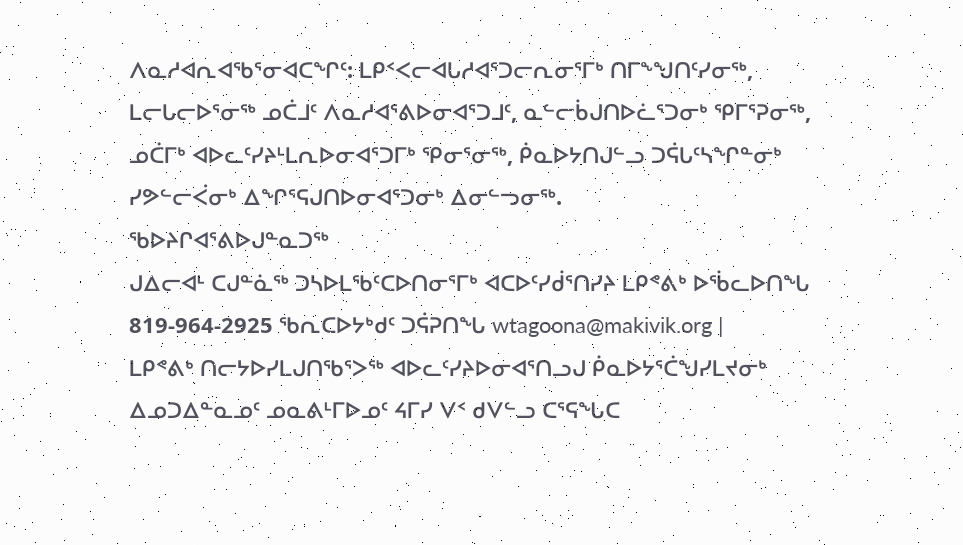ᐱᓇᓱᐊᕆᐊᖃᕐᓂᐊᑕᖏᑦ: ᒪᑭᑉᐸᓕᐊᒐᓱᐊᕐᑐᓕᕆᓂᕐᒥᒃ ᑎᒥᖕᖑᑎᑦᓯᓂᖅ, ᒪᓕᒐᓕᐅᕐᓂᖅ ᓄᑖᒧᑦ ᐱᓇᓱᐊᕐᕕᐅᓂᐊᕐᑐᒧᑦ, ᓇᓪᓕᑳᒍᑎᐅᓛᕐᑐᓂᒃ ᕿᒥᕐᕈᓂᖅ, ᓄᑖᒥᒃ ᐊᐅᓚᑦᓯᔨᒻᒪᕆᐅᓂᐊᕐᑐᒥᒃ ᕿᓂᕐᓂᖅ, ᑮᓇᐅᔭᑎᒍᓪᓗ ᑐᕌᒐᑦᓴᖏᓐᓂᒃ ᓯᕗᓪᓕᐹᓂᒃ ᐃᖏᕐᕋᒍᑎᐅᓂᐊᕐᑐᓂᒃ ᐃᓂᓪᓓᓂᖅ.
ᖃᐅᔨᒋᐊᕐᕕᐅᒍᓐᓇᑐᖅ
ᒍᐃᓕᐊᒻ ᑕᒍᓐᓈᖅ ᑐᓴᐅᒪᖃᑦᑕᐅᑎᓂᕐᒥᒃ ᐊᑕᐅᑦᓯᑰᕐᑎᓯᔨ ᒪᑭᕝᕕᒃ ᐅᖄᓚᐅᑎᖓ 819-964-2925 ᖃᕆᑕᐅᔭᒃᑯᑦ ᑐᕌᕈᑎᖓ wtagoona@makivik.org |
ᒪᑭᕝᕕᒃ ᑎᓕᔭᐅᓯᒪᒍᑎᖃᕐᐳᖅ ᐊᐅᓚᑦᓯᔨᐅᓂᐊᕐᑎᓗᒍ ᑮᓇᐅᔭᕐᑖᖑᓯᒪᔪᓂᒃ ᐃᓄᑐᐃᓐᓇᓄᑦ ᓄᓇᕕᒻᒥᐅᓄᑦ ᔦᒥᓯ ᐯᑉ ᑯᐯᓪᓗ ᑕᕐᕋᖓᑕ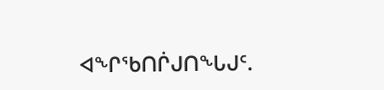ᐊᖏᖃᑎᒌᒍᑎᖓᒍᑦ.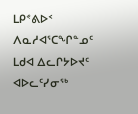ᒪᑭᕝᕕᐅᑉ ᐱᓇᓱᐊᕐᑕᖏᓐᓄᑦ ᒪᑯᐊ ᐃᓚᒋᔭᐅᔪᑦ ᐊᐅᓚᑦᓯᓂᖅ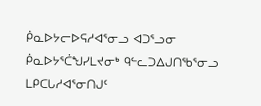ᑮᓇᐅᔭᓕᐅᕋᓱᐊᕐᓂᓗ ᐊᑐᕐᓗᓂ ᑮᓇᐅᔭᕐᑖᖑᓯᒪᔪᓂᒃ ᑫᓪᓚᑐᐃᒍᑎᖃᕐᓂᓗ ᒪᑭᑕᒐᓱᐊᕐᓂᑎᒍᑦ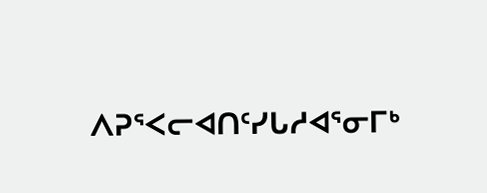ᐱᕈᕐᐸᓕᐊᑎᑦᓯᒐᓱᐊᕐᓂᒥᒃ